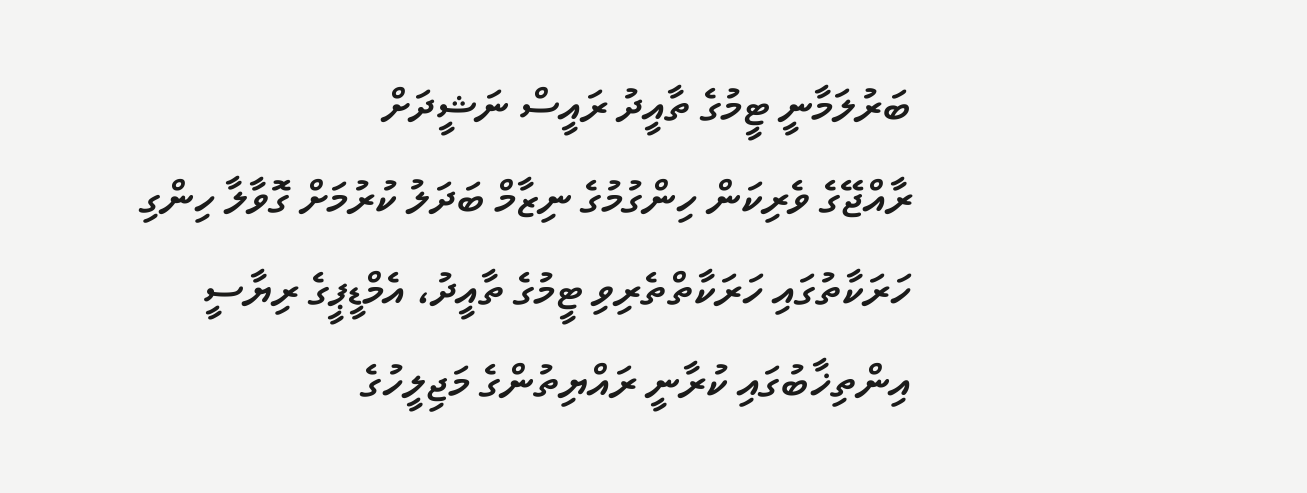ބަރުލަމާނީ ޓީމުގެ ތާއީދު ރައީސް ނަޝީދަށް
ރާއްޖޭގެ ވެރިކަން ހިންގުމުގެ ނިޒާމް ބަދަލު ކުރުމަށް ގޮވާލާ ހިންގި ހަރަކާތުގައި ހަރަކާތްތެރިވި ޓީމުގެ ތާއީދު، އެމްޑީޕީގެ ރިޔާސީ އިންތިޚާބުގައި ކުރާނީ ރައްޔިތުންގެ މަޖިލީހުގެ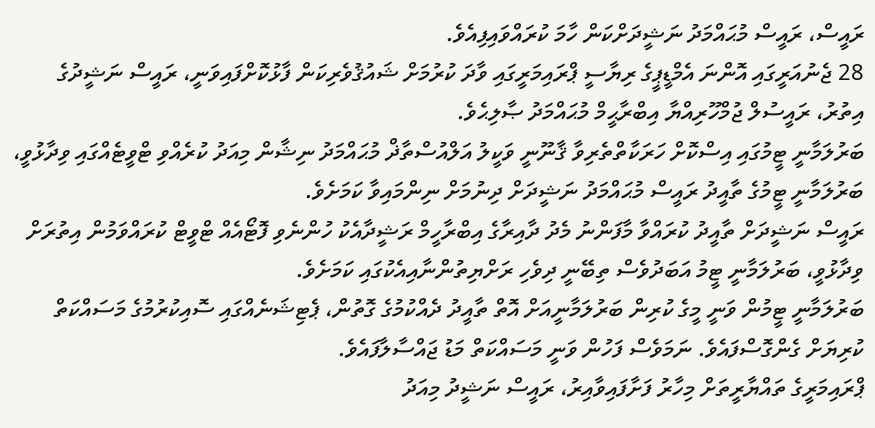ރައީސް، ރައީސް މުޙައްމަދު ނަޝީދަށްކަން ހާމަ ކުރައްވައިފިއެވެ.
28 ޖެނުއަރީގައި އޮންނަ އެމްޑީޕީގެ ރިޔާސީ ޕްރައިމަރީގައި ވާދަ ކުރުމަށް ޝައުޤުވެރިކަން ފާޅުކޮށްފައިވަނީ، ރައީސް ނަޝީދުގެ އިތުރު، ރައީސުލް ޖުމްހޫރިއްޔާ އިބްރާޙީމް މުޙައްމަދު ޞާލިޙެވެ.
ބަރުލަމާނީ ޓީމުގައި އިސްކޮށް ހަރަކާތްތެރިވާ ޤާނޫނީ ވަކީލު އަލްއުސްތާޛް މުޙައްމަދު ނިޝާން މިއަދު ކުރެއްވި ޓްވީޓެއްގައި ވިދާޅުވީ، ބަރުލަމާނީ ޓީމުގެ ތާއީދު ރައީސް މުޙައްމަދު ނަޝީދަށް ދިނުމަށް ނިންމައިވާ ކަމަށެވެ.
ރައީސް ނަޝީދަށް ތާއީދު ކުރައްވާ މާފަންނު މެދު ދާއިރާގެ އިބްރާހީމް ރަޝީދާއެކު ހުންނެވި ފޮޓޯއެއް ޓްވީޓް ކުރައްވަމުން އިތުރަށް ވިދާޅުވީ، ބަރުލަމާނީ ޓީމު އަބަދުވެސް ތިބޭނީ ދިވެހި ރަށްޔިތުންނާއިއެކުގައި ކަމަށެވެ.
ބަރުލަމާނީ ޓީމުން ވަނީ މީގެ ކުރިން ބަރުލަމާނީއަށް އޮތް ތާއީދު ދެއްކުމުގެ ގޮތުން، ޕެޓިޝަނެއްގައި ސޮއިކުރުމުގެ މަސައްކަތް ކުރިޔަށް ގެންގޮސްފައެވެ. ނަމަވެސް ފަހުން ވަނީ މަސައްކަތް މަޑު ޖައްސާލާފައެވެ.
ޕްރައިމަރީގެ ތައްޔާރީތަށް މިހާރު ފަށާފައިވާއިރު، ރައީސް ނަޝީދު މިއަދު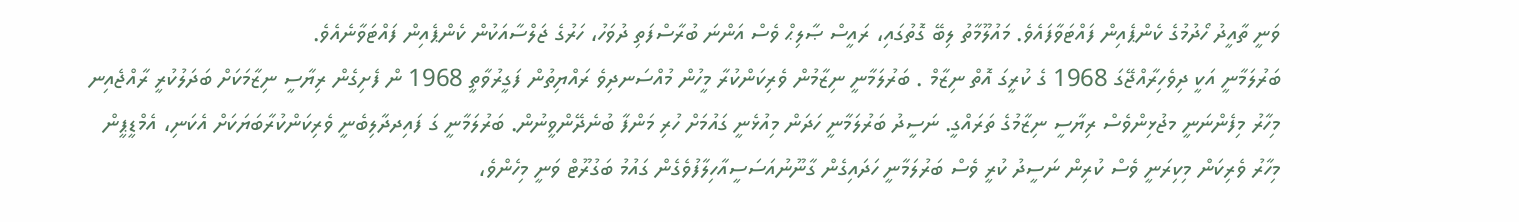ވަނީ ތާއީދު ހޯދުމުގެ ކެންޕެއިން ފައްޓަވާފައެވެ. މައުލޫމާތު ލިބޭ ގޮތުގައި، ރައީސް ޞާލިޙް ވެސް އަންނަ ބުރާސްފަތި ދުވަހު، ހަރުގެ ޖަލްސާއަކުން ކެންޕެއިން ފައްޓަވާނެއެވެ.
ބަރުލަމާނީ އަކީ ދިވެހިރާއްޖޭގަ 1968 ގެ ކުރީގަ އޮތް ނިޒާމް . ބަރުލަމާނީ ނިޒާމުން ވެރިކަންކުރާ މީހުން މުއްސަނދިވެ ރައްޔިތުން ފަގީރުވާތީ 1968 ން ފެށިގެން ރިޔާސީ ނިޒާމަކަށް ބަދަލުކުރީ ރާއްޖެއިނ މިހާރު މިފެންނަނީ މޖުޅިންވެސް ރިޔާސީ ނިޒާމުގެ ތަރައްގީ. ނަސީދު ބަރުލަމާނީ ހަދަން މިއުޅެނީ ގައުމަށް ހުރި މަންފާ ބުނެދޭންވީނުން. ބަރުލަމާނީ ގަ ފައިދދާލިބެނީ ވެރިކަންކުރާބަޔަކަށް އެކަނި، އެމްޑީޕީން މިހާރު ވެރިކަން މިކިރަނީ ވެސް ކުރިން ނަސީދު ކުރީ ވެސް ބަރުލަމާނީ ހަދައިގެން ގާނޫނުއަސަސީއާހިލާފުވެގެން ގައުމު ބަގުރޫޓް ވަނީ މިހެންވެ،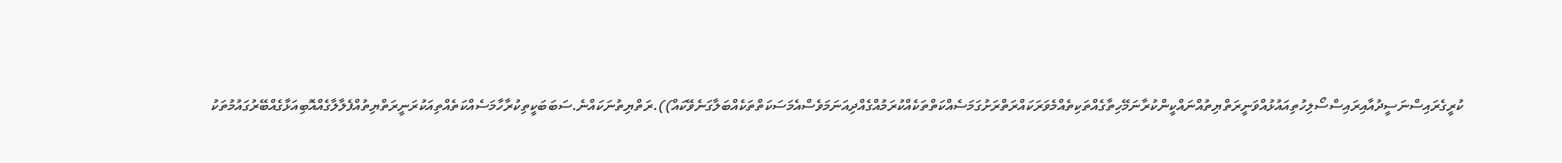ކުރީގެރައިސްނަސީދުއާއިރައިސްސޯލިހުތިއައުޅުއްވަނީރަތްޔިތުއްނައްކީންކުރާނަމޭހިތާގެއްތަކިތެއްމެވަރަކައްރަތްރަށުގަމަސެއްކަތްތަކެއްކުރަމުއްގެއްދިއަނަމަވެސްއެމަސަކަތްތަކެއްބަލާގަނެވޭކައް)).ރަތްޔިތުނަކައްނެ.ސަބަބަކީތިކުރާހާމަސެއްކަތެއްތިއަކުރަނީރަތްޔިތުއްފެލާލާގެއްއޮބިއަޅާގެއްބޭރުގައުމުތަކު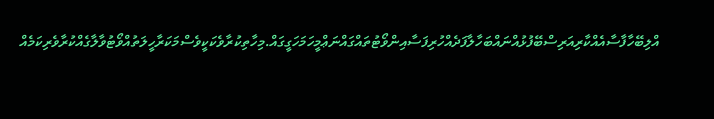އްލިބޭހާފާސާއެއްކާރިއަރިސްބޭފުޅުއްނައްބަހާލާފަދެއްހުރިފަސާއިންވޯޓުތައްގައްނަޢްމީހަމަހަގީގައް.މިހާތިކުރާވެކަކީވެސްމަކަރާހީލަތުއްވޯޓުވާލާގެއްކުރާވެރިކަމެއް